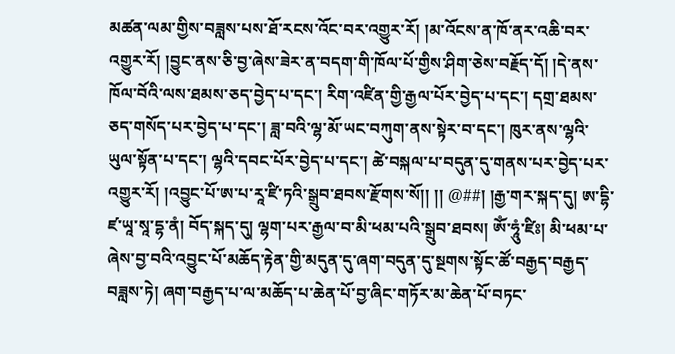མཚན་ལམ་གྱིས་བཟླས་པས་ཐོ་རངས་འོང་བར་འགྱུར་རོ། །མ་འོངས་ན་ཁོ་ནར་འཆི་བར་འགྱུར་རོ། །བྱུང་ནས་ཅི་བྱ་ཞེས་ཟེར་ན་བདག་གི་ཁོལ་པོ་གྱིས་ཤིག་ཅེས་བརྗོད་དོ། །དེ་ནས་ཁོལ་བོའི་ལས་ཐམས་ཅད་བྱེད་པ་དང་། རིག་འཛིན་གྱི་རྒྱལ་པོར་བྱེད་པ་དང་། དགྲ་ཐམས་ཅད་གསོད་པར་བྱེད་པ་དང་། ཟླ་བའི་ལྷ་མོ་ཡང་བཀུག་ནས་སྟེར་བ་དང་། ཁུར་ནས་ལྷའི་ཡུལ་སྟོན་པ་དང་། ལྷའི་དབང་པོར་བྱེད་པ་དང་། ཚེ་བསྐལ་པ་བདུན་དུ་གནས་པར་བྱེད་པར་འགྱུར་རོ། །འབྱུང་པོ་ཨ་པ་རཱ་ཛི་ཏའི་སྒྲུབ་ཐབས་རྫོགས་སོ།། །། @##། །རྒྱ་གར་སྐད་དུ། ཨ་དྷི་ཛ་ཡཱ་སཱ་དྷ་ནཾ། བོད་སྐད་དུ། ལྷག་པར་རྒྱལ་བ་མི་ཕམ་པའི་སྒྲུབ་ཐབས། ཨོཾ་ཧཱུཾ་ཛིཿ། མི་ཕམ་པ་ཞེས་བྱ་བའི་འབྱུང་པོ་མཆོད་རྟེན་གྱི་མདུན་དུ་ཞག་བདུན་དུ་སྔགས་སྟོང་ཚོ་བརྒྱད་བརྒྱད་བཟླས་ཏེ། ཞག་བརྒྱད་པ་ལ་མཆོད་པ་ཆེན་པོ་བྱ་ཞིང་གཏོར་མ་ཆེན་པོ་བཏང་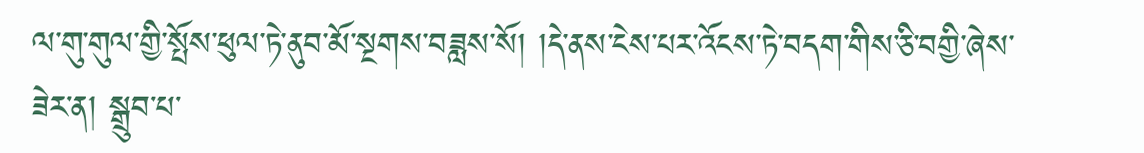ལ་གུ་གུལ་གྱི་སྤོས་ཕུལ་ཏེ་ནུབ་མོ་སྔགས་བཟླས་སོ། །དེ་ནས་ངེས་པར་འོངས་ཏེ་བདག་གིས་ཅི་བགྱི་ཞེས་ཟེར་ན། སྒྲུབ་པ་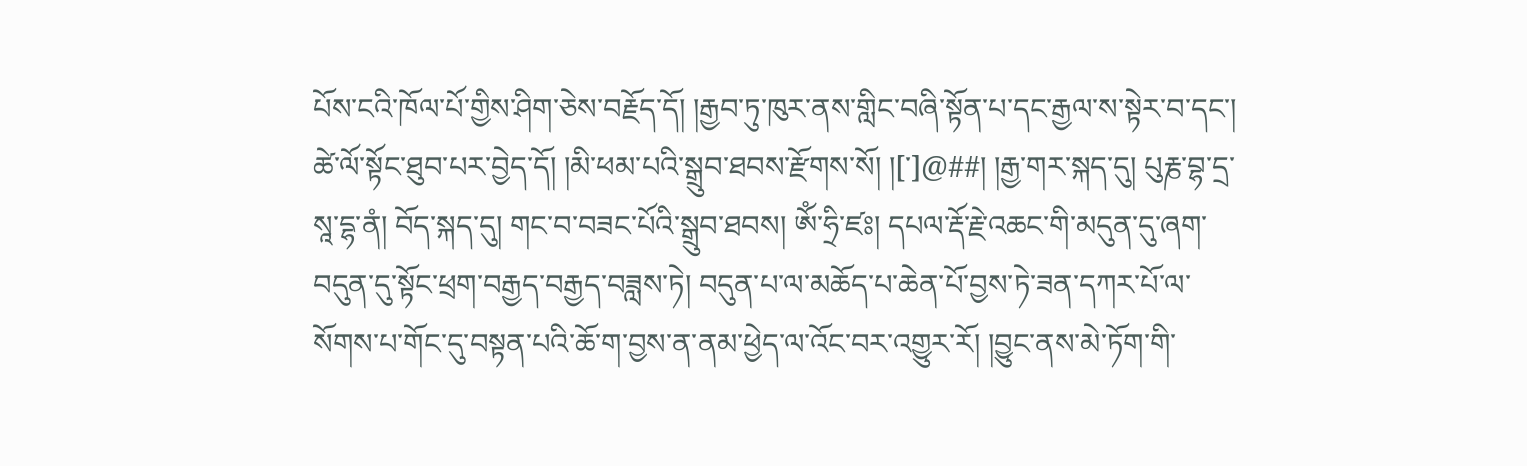པོས་ངའི་ཁོལ་པོ་གྱིས་ཤིག་ཅེས་བརྗོད་དོ། །རྒྱབ་ཏུ་ཁུར་ནས་གླིང་བཞི་སྟོན་པ་དང་རྒྱལ་ས་སྟེར་བ་དང་། ཚེ་ལོ་སྟོང་ཐུབ་པར་བྱེད་དོ། །མི་ཕམ་པའི་སྒྲུབ་ཐབས་རྫོགས་སོ། །[་]@##། །རྒྱ་གར་སྐད་དུ། པུརྞ་བྷ་དྲ་སཱ་དྷ་ནཾ། བོད་སྐད་དུ། གང་བ་བཟང་པོའི་སྒྲུབ་ཐབས། ཨོཾ་ཧྲི་ཛཿ། དཔལ་རྡོ་རྗེ་འཆང་གི་མདུན་དུ་ཞག་བདུན་དུ་སྟོང་ཕྲག་བརྒྱད་བརྒྱད་བཟླས་ཏེ། བདུན་པ་ལ་མཆོད་པ་ཆེན་པོ་བྱས་ཏེ་ཟན་དཀར་པོ་ལ་སོགས་པ་གོང་དུ་བསྟན་པའི་ཆོ་ག་བྱས་ན་ནམ་ཕྱེད་ལ་འོང་བར་འགྱུར་རོ། །བྱུང་ནས་མེ་ཏོག་གི་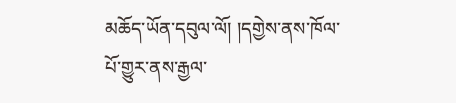མཆོད་ཡོན་དབུལ་ལོ། །དགྱེས་ནས་ཁོལ་པོ་གྱུར་ནས་རྒྱལ་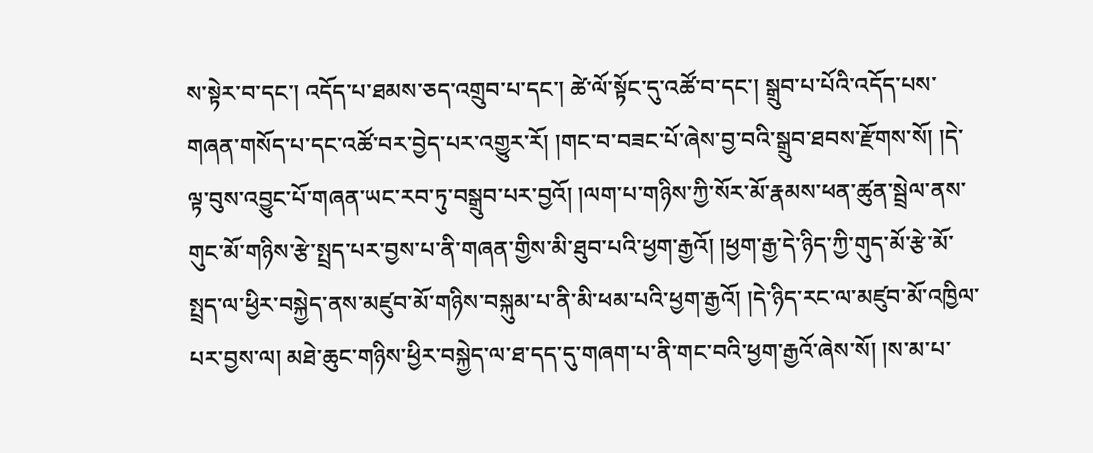ས་སྟེར་བ་དང་། འདོད་པ་ཐམས་ཅད་འགྲུབ་པ་དང་། ཚེ་ལོ་སྟོང་དུ་འཚོ་བ་དང་། སྒྲུབ་པ་པོའི་འདོད་པས་གཞན་གསོད་པ་དང་འཚོ་བར་བྱེད་པར་འགྱུར་རོ། །གང་བ་བཟང་པོ་ཞེས་བྱ་བའི་སྒྲུབ་ཐབས་རྫོགས་སོ། །དེ་ལྟ་བུས་འབྱུང་པོ་གཞན་ཡང་རབ་ཏུ་བསྒྲུབ་པར་བྱའོ། །ལག་པ་གཉིས་ཀྱི་སོར་མོ་རྣམས་ཕན་ཚུན་སྦྲེལ་ནས་གུང་མོ་གཉིས་རྩེ་སྤྲད་པར་བྱས་པ་ནི་གཞན་གྱིས་མི་ཐུབ་པའི་ཕྱག་རྒྱའོ། །ཕྱག་རྒྱ་དེ་ཉིད་ཀྱི་གུད་མོ་རྩེ་མོ་སྤྲད་ལ་ཕྱིར་བསྐྱེད་ནས་མཛུབ་མོ་གཉིས་བསྐུམ་པ་ནི་མི་ཕམ་པའི་ཕྱག་རྒྱའོ། །དེ་ཉིད་རང་ལ་མཛུབ་མོ་འཁྱིལ་པར་བྱས་ལ། མཐེ་ཆུང་གཉིས་ཕྱིར་བསྐྱེད་ལ་ཐ་དད་དུ་གཞག་པ་ནི་གང་བའི་ཕྱག་རྒྱའོ་ཞེས་སོ། །ས་མ་པ་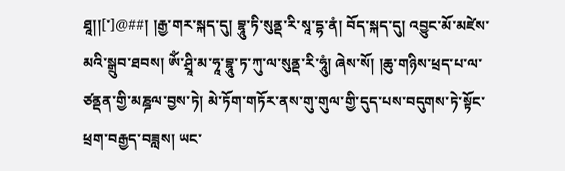ཐཱ།།[་]@##། །རྒྱ་གར་སྐད་དུ། བྷཱུ་ཏི་སུནྡ་རི་སཱ་དྷ་ནཾ། བོད་སྐད་དུ། འབྱུང་མོ་མཛེས་མའི་སྒྲུབ་ཐབས། ཨོཾ་ཤྲཱི་མ་ཧཱ་བྷཱུ་ཏ་ཀུ་ལ་སུནྡ་རི་ཧཱུཾ། ཞེས་སོ། །ཆུ་གཉིས་ཕྲད་པ་ལ་ཙནྡན་གྱི་མཎྜལ་བྱས་ཏེ། མེ་ཏོག་གཏོར་ནས་གུ་གུལ་གྱི་དུད་པས་བདུགས་ཏེ་སྟོང་ཕྲག་བརྒྱད་བཟླས། ཡང་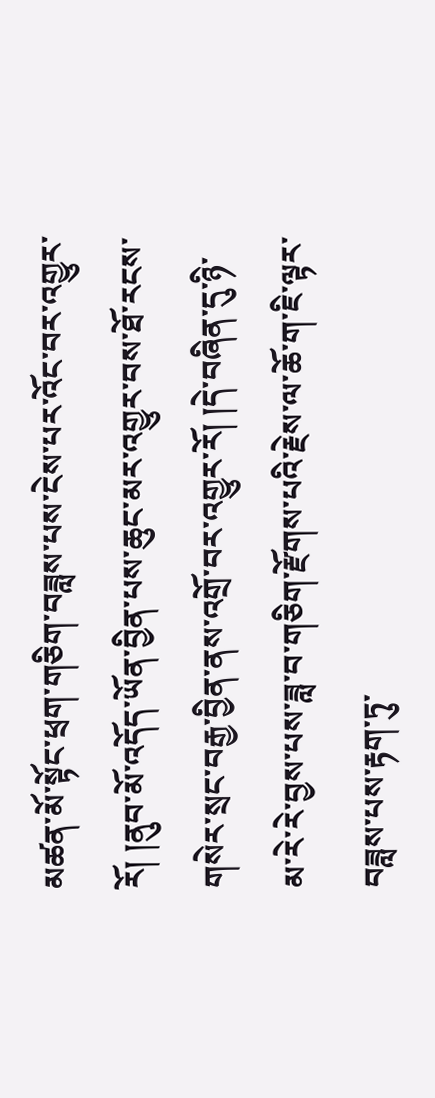མཚན་མོ་སྟོང་ཕྲག་གཅིག་བཟླས་པས་ངེས་པར་འོང་བར་འགྱུར་རོ། །ནུབ་མོ་འདོད་ཡོན་བྱིན་པས་ཆུང་མར་འགྱུར་བས་ཐོ་རངས་གསེར་སྲང་བརྒྱ་བྱིན་ནས་འགྲོ་བར་འགྱུར་རོ། །དེ་བཞིན་དུ་ཉི་མ་རེ་རེ་བྱས་པས་ཟླ་བ་གཅིག་རྫོགས་པའི་རྗེས་ལ་ཆོ་ག་ཇི་ལྟར་བཟླས་པས་རྟག་ཏུ་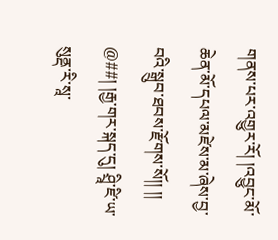གནས་པར་འགྱུར་རོ། །འབྱུང་མོ་ཆེན་མོ་དཔལ་མཛེས་མ་ཞེས་བྱ་བའི་སྒྲུབ་ཐབས་རྫོགས་སོ།། །། @##། །རྒྱ་གར་སྐད་དུ། ཤྲཱི་ཛི་ཡ་སུནྡ་རི་སཱ་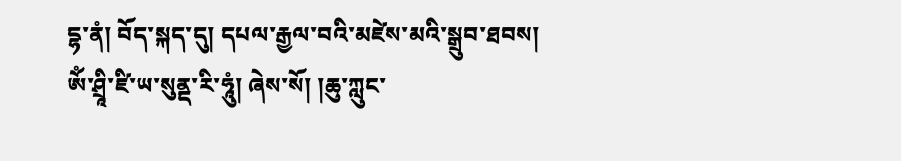དྷ་ནཾ། བོད་སྐད་དུ། དཔལ་རྒྱལ་བའི་མཛེས་མའི་སྒྲུབ་ཐབས། ཨོཾ་ཤྲཱི་ཛི་ཡ་སུནྡ་རི་ཧཱུཾ། ཞེས་སོ། །ཆུ་ཀླུང་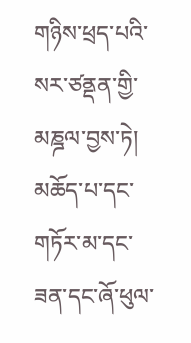གཉིས་ཕྲད་པའི་སར་ཙནྡན་གྱི་མཎྜལ་བྱས་ཏེ། མཆོད་པ་དང་གཏོར་མ་དང་ཟན་དང་ཞོ་ཕུལ་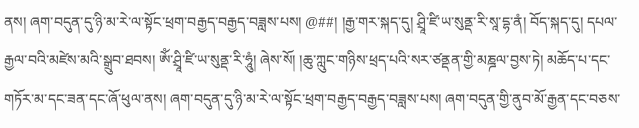ནས། ཞག་བདུན་དུ་ཉི་མ་རེ་ལ་སྟོང་ཕྲག་བརྒྱད་བརྒྱད་བཟླས་པས། @##། །རྒྱ་གར་སྐད་དུ། ཤྲཱི་ཛི་ཡ་སུནྡ་རི་སཱ་དྷ་ནཾ། བོད་སྐད་དུ། དཔལ་རྒྱལ་བའི་མཛེས་མའི་སྒྲུབ་ཐབས། ཨོཾ་ཤྲཱི་ཛི་ཡ་སུནྡ་རི་ཧཱུཾ། ཞེས་སོ། །ཆུ་ཀླུང་གཉིས་ཕྲད་པའི་སར་ཙནྡན་གྱི་མཎྜལ་བྱས་ཏེ། མཆོད་པ་དང་གཏོར་མ་དང་ཟན་དང་ཞོ་ཕུལ་ནས། ཞག་བདུན་དུ་ཉི་མ་རེ་ལ་སྟོང་ཕྲག་བརྒྱད་བརྒྱད་བཟླས་པས། ཞག་བདུན་གྱི་ནུབ་མོ་རྒྱན་དང་བཅས་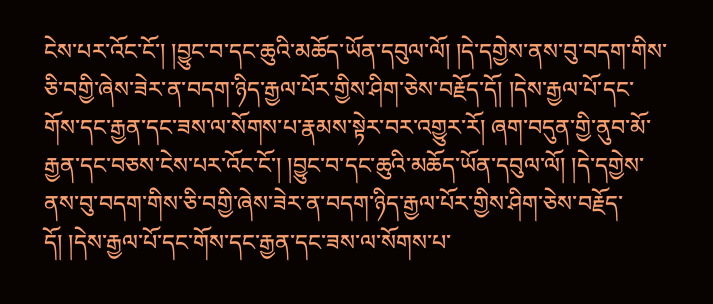ངེས་པར་འོང་ངོ་། །བྱུང་བ་དང་ཆུའི་མཆོད་ཡོན་དབུལ་ལོ། །དེ་དགྱེས་ནས་བུ་བདག་གིས་ཅི་བགྱི་ཞེས་ཟེར་ན་བདག་ཉིད་རྒྱལ་པོར་གྱིས་ཤིག་ཅེས་བརྗོད་དོ། །དེས་རྒྱལ་པོ་དང་གོས་དང་རྒྱན་དང་ཟས་ལ་སོགས་པ་རྣམས་སྟེར་བར་འགྱུར་རོ། ཞག་བདུན་གྱི་ནུབ་མོ་རྒྱན་དང་བཅས་ངེས་པར་འོང་ངོ་། །བྱུང་བ་དང་ཆུའི་མཆོད་ཡོན་དབུལ་ལོ། །དེ་དགྱེས་ནས་བུ་བདག་གིས་ཅི་བགྱི་ཞེས་ཟེར་ན་བདག་ཉིད་རྒྱལ་པོར་གྱིས་ཤིག་ཅེས་བརྗོད་དོ། །དེས་རྒྱལ་པོ་དང་གོས་དང་རྒྱན་དང་ཟས་ལ་སོགས་པ་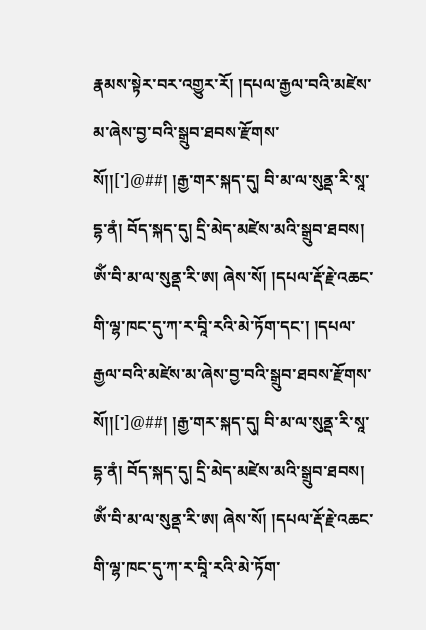རྣམས་སྟེར་བར་འགྱུར་རོ། །དཔལ་རྒྱལ་བའི་མཛེས་མ་ཞེས་བྱ་བའི་སྒྲུབ་ཐབས་རྫོགས་སོ།།[་]@##། །རྒྱ་གར་སྐད་དུ། བི་མ་ལ་སུནྡ་རི་སཱ་དྷ་ནཾ། བོད་སྐད་དུ། དྲི་མེད་མཛེས་མའི་སྒྲུབ་ཐབས། ཨོཾ་བི་མ་ལ་སུནྡ་རི་ཨ། ཞེས་སོ། །དཔལ་རྡོ་རྗེ་འཆང་གི་ལྷ་ཁང་དུ་ཀ་ར་བཱི་རའི་མེ་ཏོག་དང་། །དཔལ་རྒྱལ་བའི་མཛེས་མ་ཞེས་བྱ་བའི་སྒྲུབ་ཐབས་རྫོགས་སོ།།[་]@##། །རྒྱ་གར་སྐད་དུ། བི་མ་ལ་སུནྡ་རི་སཱ་དྷ་ནཾ། བོད་སྐད་དུ། དྲི་མེད་མཛེས་མའི་སྒྲུབ་ཐབས། ཨོཾ་བི་མ་ལ་སུནྡ་རི་ཨ། ཞེས་སོ། །དཔལ་རྡོ་རྗེ་འཆང་གི་ལྷ་ཁང་དུ་ཀ་ར་བཱི་རའི་མེ་ཏོག་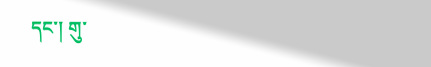དང་། གུ་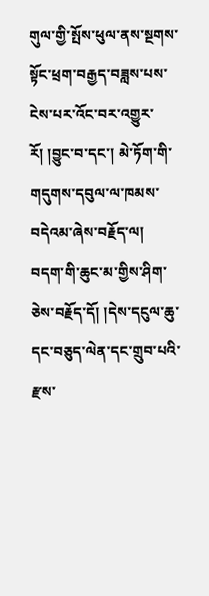གུལ་གྱི་སྤོས་ཕུལ་ནས་སྔགས་སྟོང་ཕྲག་བརྒྱད་བཟླས་པས་ངེས་པར་འོང་བར་འགྱུར་རོ། །བྱུང་བ་དང་། མེ་ཏོག་གི་གདུགས་དབུལ་ལ་ཁམས་བདེའམ་ཞེས་བརྗོད་ལ། བདག་གི་ཆུང་མ་གྱིས་ཤིག་ཅེས་བརྗོད་དོ། །དེས་དངུལ་ཆུ་དང་བཅུད་ལེན་དང་གྲུབ་པའི་རྫས་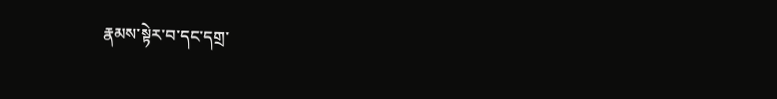རྣམས་སྟེར་བ་དང་དགྲ་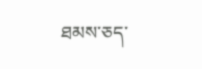ཐམས་ཅད་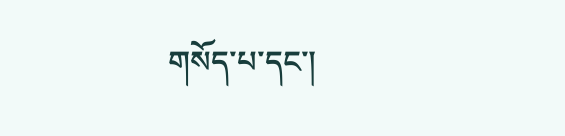གསོད་པ་དང་།